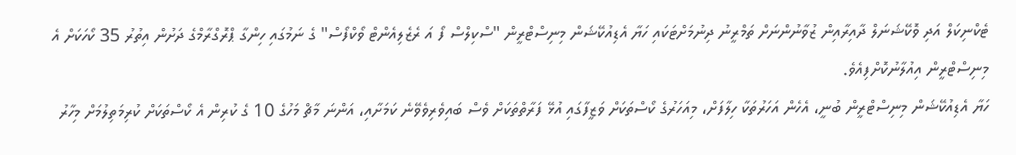ޓެކްނިކަލް އަދި ވޮކޭޝަނަލް ދާއިރާއިން ޒުވާނުންނަށް ތަމްރީނު ދިނުމަށްޓަކައި ހަޔާ އެޑިއުކޭޝަން މިނިސްޓްރީން "ސްކިލްސް ފޯ އަ ރެޒެލިއެންޓް ވޯކްފޯސް" ގެ ނަމުގައި ހިންގާ ޕްރޮގްރާމްގެ ދަށުން އިތުރު 35 ކޯހަކަށް އެ މިނިސްޓްރީން އިއުލާނުކޮށްފިއެވެ.
ހަޔާ އެޑިއުކޭޝަން މިނިސްޓްރީން ބުނީ، އެހެން އަހަރުތަކާ ހިލާފަށް، މިއަހަރުގެ ކޯސްތަކަށް ވަޒީފާގައި އުޅޭ ފަރާތްތަކަށް ވެސް ބައިވެރިވެވޭނެ ކަމަށާއި، އަންނަ މާޗް މަހުގެ 10 ގެ ކުރިން އެ ކޯސްތަކަށް ކުރިމަތިލުމަށް މިހާރު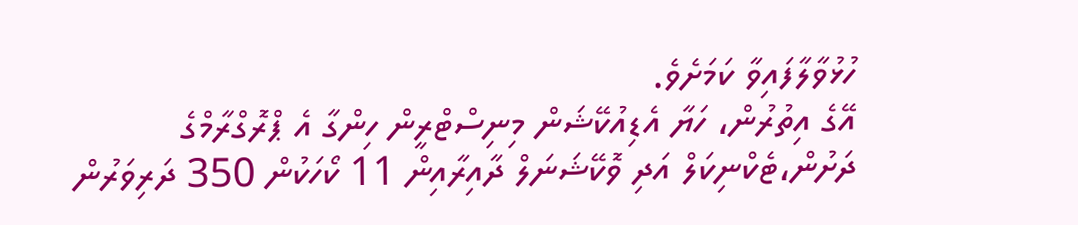ހުޅުވާލާފައިވާ ކަމަށެވެ.
އޭގެ އިތުރުން، ހަޔާ އެޑިއުކޭޝަން މިނިސްޓްރީން ހިންގާ އެ ޕްރޮގްރާމްގެ ދަށުން،ޓެކްނިކަލް އަދި ވޮކޭޝަނަލް ދާއިރާއިން 11 ކޯހަކުން 350 ދަރިވަރުން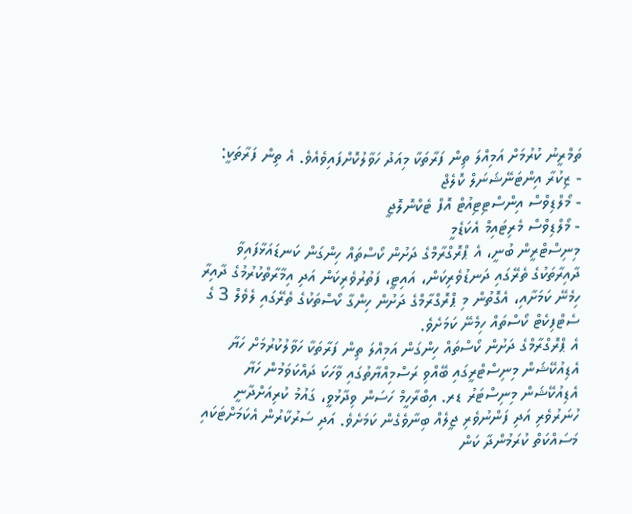ތަމްރީނު ކުރުމަށް އަމިއްލަ ތިން ފަރާތަކާ މިއަދު ހަވާލުކޮށްފައިވެއެވެ. އެ ތިން ފަރާތަކީ:
- ޒިކުރާ އިންޓަނޭޝަނަލް ކޮލެޖް
- މޯލްޑިވްސް އިންސްޓިޓިއުޓް އޮފް ޓެކްނޮލޮޖީ
- މޯލްޑިވްސް މެރިޓައިމް އެކަޑެމީ
މިނިސްޓްރީން ބުނީ، އެ ޕްރޮގްރާމްގެ ދަށުން ކޯސްތައް ހިންގަން ކަނޑައަޅާފައިވާ ދާއިރާތަކުގެ ތެރޭގައި ދަނޑުވެރިކަން، އައިޓީ، ފަތުރުވެރިކަން އަދި އިމާރާތްކުރުމުގެ ދާއިރާ ހިމެނޭ ކަމަށާއި، އެގޮތުން މި ޕްރޮގްރާމްގެ ދަށުން ހިންގާ ކޯސްތަކުގެ ތެރޭގައި ލެވެލް 3 ގެ ސެޓްފިކެޓް ކޯސްތައް ހިމެނޭ ކަމަށެވެ.
އެ ޕްރޮގްރާމްގެ ދަށުން ކޯސްތައް ހިންގަން އަމިއްލަ ތިން ފަރާތަކާ ހަވާލުކުރުމަށް ހަޔާ އެޑިއުކޭޝަން މިނިސްޓްރީގައި ބޭއްވި ރަސްމިއްޔާތުގައި ވާހަކަ ދައްކަވަމުން ހަޔާ އެޑިއުކޭޝަން މިނިސްޓަރު ޑރ. އިބްރާހީމް ހަސަން ވިދާޅުވީ، ގައުމު ކުރިއަށްދާނީ ހުނަރުވެރި އަދި ފަންނުވެރި ޖީލެއް ބިނާވެގެން ކަމަށެވެ. އަދި ސަރުކާރުން އެކަމަށްޓަކައި މަސައްކަތް ކުރަމުންދާ ކަން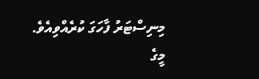މިނިސްޓަރު ފާހަގަ ކުރެއްވިއެވެ.
މީގެ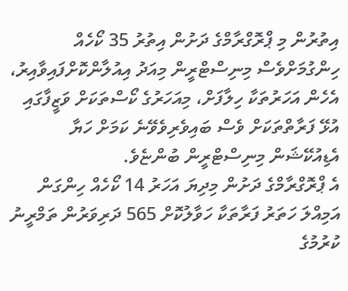އިތުރުން މި ޕްރޮގްރާމްގެ ދަށުން އިތުރު 35 ކޯހެއް ހިންގުމަށްވެސް މިނިސްޓްރީން މިއަދު އިއުލާންކޮށްފައިވާއިރު، އެހެން އަހަރުތަކާ ހިލާފަށް، މިއަހަރުގެ ކޯސްތަކަށް ވަޒީފާގައި އުޅޭ ފަރާތްތަކަށް ވެސް ބައިވެރިވެވޭނެ ކަމަށް ހަޔާ އެޑިއުކޭޝަން މިނިސްޓްރީން ބުންޏެވެ.
އެ ޕްރޮގްރާމްގެ ދަށުން މިދިޔަ އަހަރު 14 ކޯހެއް ހިންގަން އަމިއްލަ ހަތަރު ފަރާތަކާ ހަވާލުކޮށް 565 ދަރިވަރުން ތަމްރީނު ކުރުމުގެ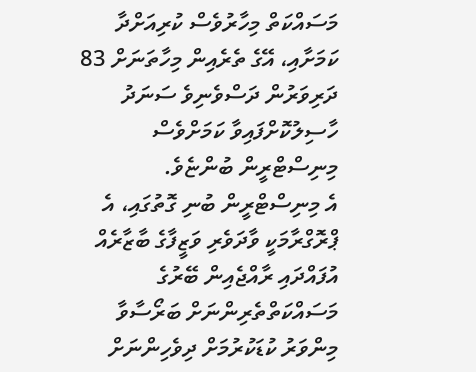މަސައްކަތް މިހާރުވެސް ކުރިއަށްދާ ކަމަށާއި، އޭގެ ތެރެއިން މިހާތަނަށް 83 ދަރިވަރުން ދަސްވެނިވެ ސަނަދު ހާސިލުކޮށްފައިވާ ކަމަށްވެސް މިނިސްޓްރީން ބުންޏެވެ.
އެ މިނިސްޓްރީން ބުނި ގޮތުގައި، އެ ޕްރޮގްރާމަކީ ވާދަވެރި ވަޒީފާގެ ބާޒާރެއް އުފައްދައި ރާއްޖެއިން ބޭރުގެ މަސައްކަތްތެރިންނަށް ބަރޯސާވާ މިންވަރު ކުޑަކުރުމަށް ދިވެހިންނަށް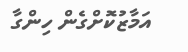އަމާޒުކޮށްގެން ހިންގާ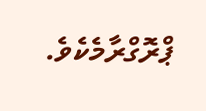ޕްރޮގްރާމެކެވެ.